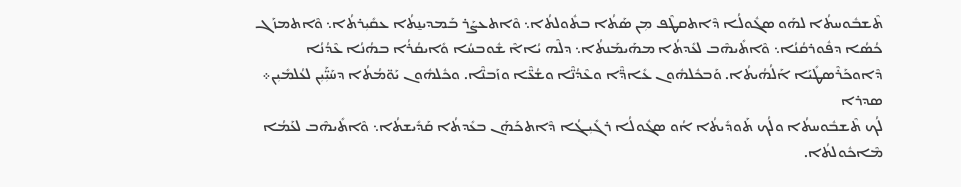ܬܶܫܒܽܘܚܬܳܐ ܠܗܰܘ ܣܓܽܘܠܳܐ ܕܶܐܬܩܛܶܦ ܡܼܢ ܣܰܬܳܐ ܒܬܽܘܠܬܳܐ܆ ܘܶܐܬܥܨܰܪ ܒܰܡܕܝܢ̱ܬܳܐ ܥܩܺܝܼܪܬܳܐ܆ ܘܶܐܬܡܙܰܓ ܟܳܣܳܐ ܕܦܽܘܪܩܳܢܳܐ܆ ܘܶܐܬܺܝܗܶܒ ܠܥܺܕܬܳܐ ܡܗܰܝܡܰܢܬܳܐ܆ ܕܠܶܗ ܝܳܐܐܶ ܫܽܘܒܚܳܐ ܘܺܐܝܩܳܪܳܐ ܒܗܳܢܳܐ ܥܶܕܳܢܳܐ ܕܶܐܘܟܰܪܶܣܛܺܝܰܐ ܐܰܠܳܗܳܝܬܳܐ. ܘܰܒܟܽܠܗܽܘܢ ܥܺܐܕ̈ܶܐ ܘܥܶܕܳܢ̈ܶܐ ܘܫܳܥ̈ܶܐ ܘܙܰܒܢ̈ܶܐ. ܘܟܽܠܗܽܘܢ ܝܰܘ̈ܡܳܬܳܐ ܕܚܰܝܼ̈ܰܝܼܢ ܠܥܳܠܡܺܝܼܢ܀
ܣܕܪܐ
ܠܳܟ ܬܶܫܒܽܘܚܬܳܐ ܘܠܳܟ ܬܰܘܕܺܝܬܳܐ ܐܳܘ ܣܓܽܘܠܳܐ ܪܓܺܝܼܓܳܐ ܕܶܐܬܟܰܗܰܢ ܒܥܺܕܬܳܐ ܩܰܕܺܝܫܬܳܐ܆ ܘܶܐܬܺܝܗܶܒ ܠܥܰܡܳܐ ܡܶܐܟܽܘܠܬܳܐ.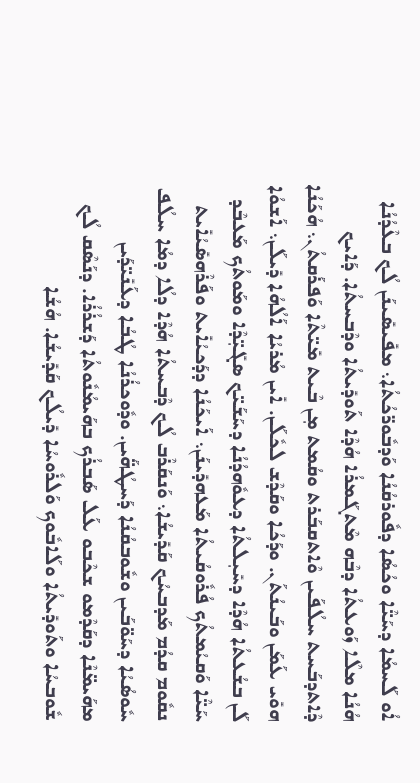ܐܳܘ ܠܰܚܡܳܐ ܕܚܰܝ̈ܶܐ ܘܟܳܣܳܐ ܕܦܽܘܪܩܳܢܳܐ ܘܰܕܒܽܘܪ̈ܟܳܬܳܐ܆ ܡܦܺܝܣܺܝܢܰܢ ܠܳܟ ܒܥܶܕܳܢܳܐ ܗܳܢܳܐ ܡܠܶܐ ܙܰܘܥܬܳܐ ܕܒܶܗ ܡܶܬܓܰܡܪܳܐ ܗܳܕܶܐ ܬܰܘܕܺܝܬܳܐ ܘܕܶܒܚܬܳܐ. ܕܰܐܝܟ ܕܶܐܬܕܒܰܚܬ ܚܠܳܦܰܝܢ ܘܶܐܬܩܒܰܪܬ ܘܩܳܡܬ ܡܼܢ ܒܶܝܬ ܡܺܝ̈ܬܶܐ ܘܰܦܪܰܩܬܳܢ܆ ܗܳܟܰܢܳܐ ܗܘܺܝ ܥܰܡܰܢ ܘܒܰܝܢܳܬܰܢ. ܘܕܰܟܳܐ ܘܩܰܕܶܫ ܠܟܽܠܰܢ. ܐܺܝܢ ܡܳܪܝܳܐ ܐܰܠܳܗܳܐ ܕܺܝܠܰܢ܆ ܐܰܫܘܳܐ ܠܰܢ ܒܫܳܥܬܳܐ ܗܳܕܶܐ ܕܚܺܝܼܠܬܳܐ ܕܥܘܽܗܕܳܢܳܐ ܕܚܰܫܰܝ̈ܟ ܣܓܺܝܼ̈ܕܶܐ ܘܡܰܘܬܳܟ ܡܰܥܒܶܕ ܚܰܝ̈ܶܐ ܘܰܩܝܳܡܬܳܟ ܦܳܪܽܘܩܳܝܬܳܐ ܡܰܥܗܕܺܝܢܰܢ܆ ܐܰܝܟܰܢܳܐ ܕܕܰܟܝܳܐܺܝܬ ܘܦܰܪܶܗܣܺܝܳܐܺܝܬ ܢܩܽܘܡ ܩܕܳܡ ܡܰܕܒܚܳܟ ܩܰܕܺܝܫܳܐ܆ ܘܰܢܩܰܪܶܒ ܠܳܟ ܕܶܒܚܬܳܐ ܗܳܕܶܐ ܕܠܳܐ ܕܡܳܐ ܚܠܳܦ ܚܽܘܣܳܝܳܐ ܕܚܰܘ̈ܒܰܝܢ ܘܫܽܘܒܩܳܢܳܐ ܕܰܚܛܳܗ̈ܰܝܢ. ܘܕܽܘܟܪܳܢܳܐ ܛܳܒܳܐ ܕܥܰܢܺܝ̈ܕܰܝܢ ܡܗܰܝܡ̈ܢܶܐ ܕܩܰܕܶܡܘ ܫܟܶܒܘ ܥܰܠ ܣܰܒܪܳܟ ܒܗܰܝܡܳܢܽܘܬܳܐ ܕܰܫܪܳܪܳܐ. ܕܢܰܣܶܩ ܠܳܟ ܫܽܘܒܚܳܐ ܘܬܰܘܕܺܝܬܳܐ ܘܠܰܐܒܽܘܟ ܘܰܠܪܽܘܚܳܐ ܕܺܝܠܳܟ ܩܰܕܺܝܫܳܐ. ܗܳܫܳܐ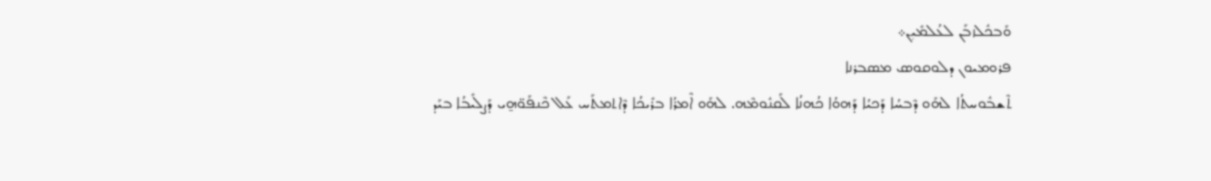ܘܰܒܟܽܠܙܒܰܢ ܠܥܳܠܡܺܝܼܢ܀
ܦܪܘܡܝܘܢ ܕܠܘܩܘܣ ܡܣܒܪܢܐ
ܬܶܫܒܽܘܚܬܳܐ ܠܗܰܘ ܕܶܒܚܳܐ ܕܰܟܝܳܐ ܕܰܗܘܳܐ ܟܳܗܢܳܐ ܠܰܩܢܽܘܡܶܗ. ܠܗܰܘ ܐܶܡܪܳܐ ܒܪܺܝܟܳܐ ܕܶܐܬܡܬܰܚ ܥܰܠ ܟܶܢܦܰܘ̈ܗ̱ܝ ܕܰܨܠܺܝܒܳܐ ܒܝܰܕ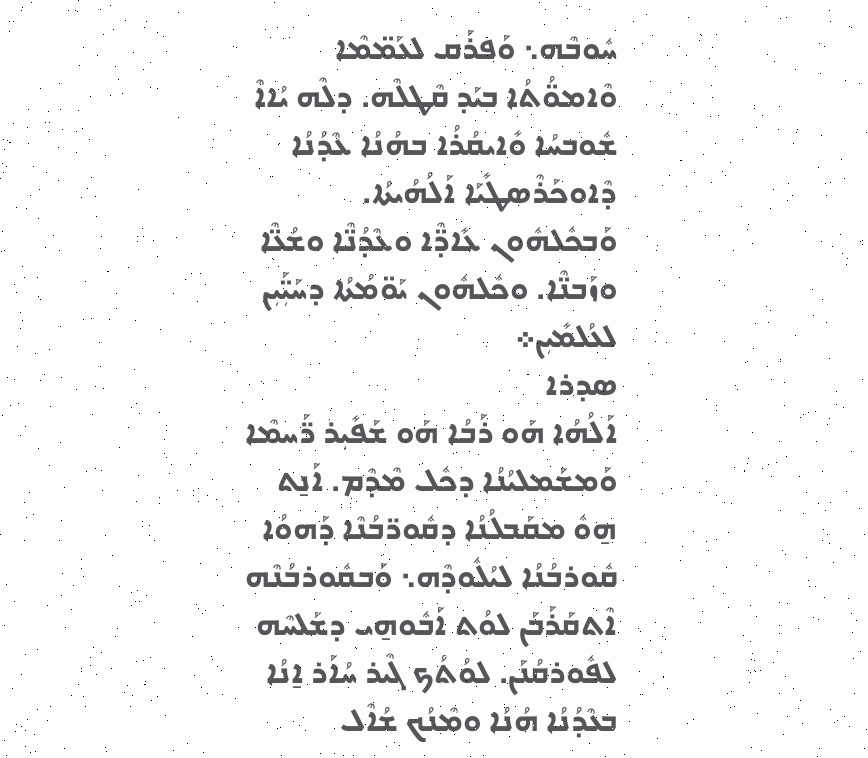ܚܽܘܒܶܗ܆ ܘܰܦܪܰܩ ܠܥܰܡ̈ܡܶܐ ܘܶܐܡܘ̈ܳܬܳܐ ܒܝܰܕ ܩܶܛܠܶܗ. ܕܠܶܗ ܝܳܐܐܶ ܫܽܘܒܚܳܐ ܘܺܐܝܩܳܪܳܐ ܒܗܳܢܳܐ ܥܶܕܳܢܳܐ ܕܶܐܘܟܰܪܶܣܛܺܝܰܐ ܐܰܠܳܗܳܝܬܳܐ. ܘܰܒܟܽܠܗܽܘܢ ܥܺܐܕ̈ܶܐ ܘܥܶܕܳܢ̈ܶܐ ܘܫܳܥ̈ܶܐ ܘܙܰܒܢ̈ܶܐ. ܘܟܽܠܗܽܘܢ ܝܰܘ̈ܡܳܬܳܐ ܕܚܰܝܼ̈ܰܝܼܢ ܠܥܳܠܡܺܝܼܢ܀
ܣܕܪܐ
ܐܰܠܳܗܳܐ ܗܰܘ ܪܰܒܳܐ ܗܰܘ ܫܰܦܺܝܼܪ ܪ̈ܰܚܡܶܐ ܘܰܡܫܰܡܠܝܳܢܳܐ ܕܟܽܠ ܡܶܕܶܡ. ܐܰܢ̱ܬ ܗ̱ܘܽ ܡܩܰܒܠܳܢܳܐ ܕܩܽܘܪ̈ܒܳܢܶܐ ܕܰܗܘܳܐ ܩܽܘܪܒܳܢܳܐ ܠܝܳܠܽܘܕܶܗ܆ ܘܰܒܩܽܘܪܒܳܢܶܗ ܐܶܬܩܰܪܰܒܰܢ ܠܘܳܬ ܐܰܒܽܘܗ̱ܝ ܕܫܰܠܚܶܗ ܠܦܽܘܪܩܳܢܰܢ. ܠܘܳܬܳܟ ܓܶܝܪ ܚܳܐܰܪ ܐ̱ܢܳܐ ܒܥܶܕܳܢܳܐ ܗܳܢܳܐ ܘܡܶܢܳܟ ܫܳܐܶܠ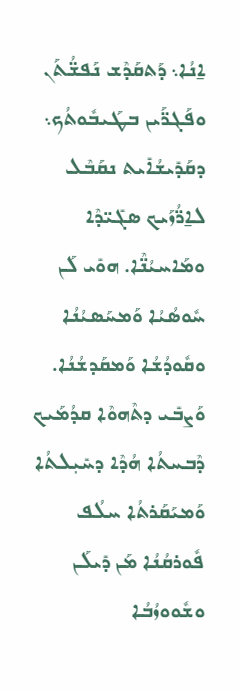ܐ̱ܢܳܐ܆ ܕܰܬܩܰܕܶܫ ܢܰܦܫ̈ܳܬܰܢ ܘܦܰܓܪ̈ܰܝܢ ܒܛܰܝܒܽܘܬܳܟ܆ ܕܩܰܕܺܝܫܳܐܺܝܬ ܢܩܰܒܶܠ ܠܐ̱ܪ̈ܳܙܰܝܟ ܣܓܺܝ̈ܕܶܐ ܘܡܰܐܚܝܳܢ̈ܶܐ. ܗܘܺܝ ܠܰܢ ܚܽܘܣܳܝܳܐ ܘܰܡܚܰܣܝܳܢܳܐ ܘܩܽܘܕܳܫܳܐ ܘܰܡܩܰܕܫܳܢܳܐ. ܘܰܨܒܺܝ ܕܬܶܗܘܶܐ ܩܕܳܡܰܝܟ ܕܶܒܚܬܳܐ ܗܳܕܶܐ ܕܚܺܝܼܠܬܳܐ ܘܰܡܝܰܩܰܪܬܳܐ ܚܠܳܦ ܦܽܘܪܩܳܢܳܐ ܡܰܢ ܕܺܝܠܰܢ ܘܫܽܘܘܙܳܒܳܐ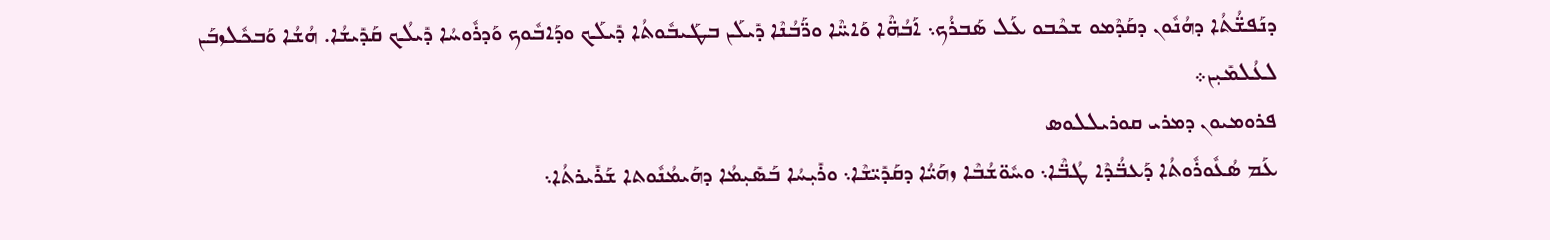ܕܢܰܦܫ̈ܳܬܳܐ ܕܗܳܢܽܘܢ ܕܩܰܕܶܡܘ ܫܟܶܒܘ ܥܰܠ ܣܰܒܪܳܟ܆ ܐܰܒܳܗ̈ܶܐ ܘܰܐܚ̈ܶܐ ܘܪ̈ܰܒܳܢܶܐ ܕܺܝܠܰܢ ܒܛܰܝܒܽܘܬܳܐ ܕܺܝܠܰܟ ܘܕܰܐܒܽܘܟ ܘܰܕܪܽܘܚܳܐ ܕܺܝܠܳܟ ܩܰܕܺܝܫܳܐ. ܗܳܫܳܐ ܘܰܒܟܽܠܙܒܰܢ ܠܥܳܠܡܺܝܼܢ܀
ܦܪܘܡܝܘܢ ܕܡܪܝ ܩܘܪܝܠܠܘܣ
ܥܰܡ ܣܳܥܽܘܪܽܘܬܳܐ ܕܰܥܒ̈ܳܕܶܐ ܛܳܒ̈ܶܐ܆ ܘܚܽܘ̈ܫܳܒܶܐ ܙܗܰܝ̈ܳܐ ܕܩܰܕܺܝ̈ܫܶܐ܆ ܘܪܺܝܼܚܳܐ ܒܰܣܺܝܼܡܳܐ ܕܗܰܝܡܳܢܽܘܬܐ ܫܰܪܺܝܪܬܳܐ܆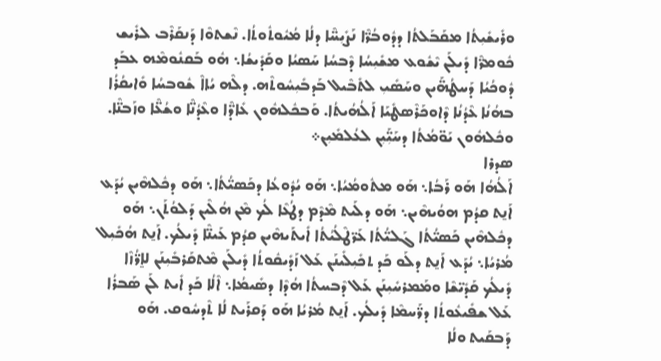ܘܪܺܝܫܺܝܼܬܳܐ ܡܩܰܒܰܠܬܳܐ ܕܕܽܘܒܳܪ̈ܶܐ ܢܰܨܺܝܼܚ̈ܶܐ ܕܠܳܐ ܡܳܝܽܘܬܽܘܬܳܐ. ܢܶܫܬܘܶܐ ܕܰܢܩܰܪܶܒ ܠܪܺܝܫ ܟܽܘܡܪ̈ܶܐ ܕܺܝܠܰܢ ܝܶܫܽܘܥ ܡܫܺܝܼܚܳܐ ܕܶܒܚܳܐ ܚܰܣܝܳܐ ܘܩܰܕܺܝܫܳܐ܆ ܗܽܘ ܒܰܩܢܽܘܡܶܗ ܥܒܰܕ ܕܽܘܟܳܝܳܐ ܕܰܚܛܳܗ̈ܰܝܢ ܘܚܰܣܺܝܼ ܠܬܺܒܶܝܠ ܒܰܕܒܺܝܼܚܽܘܬܶܗ. ܕܠܶܗ ܝܳܐܐܶ ܫܽܘܒܚܳܐ ܘܺܐܝܩܳܪܳܐ ܒܗܳܢܳܐ ܥܶܕܳܢܳܐ ܕܶܐܘܟܰܪܶܣܛܺܝܰܐ ܐܰܠܳܗܳܝܬܳܐ. ܘܰܒܟܽܠܗܽܘܢ ܥܺܐܕ̈ܶܐ ܘܥܶܕܳܢ̈ܶܐ ܘܫܳܥ̈ܶܐ ܘܙܰܒܢ̈ܶܐ. ܘܟܽܠܗܽܘܢ ܝܰܘ̈ܡܳܬܳܐ ܕܚܰܝܼ̈ܰܝܼܢ ܠܥܳܠܡܺܝܼܢ܀
ܣܕܪܐ
ܐܰܠܳܗܳܐ ܗܰܘ ܪܰܒܳܐ܆ ܗܰܘ ܡܬܽܘܡܳܝܳܐ܆ ܗܰܘ ܝܳܕܽܘܥܳܐ ܕܟܰܣܝ̈ܳܬܳܐ܆ ܗܰܘ ܕܟܽܠܗܶܝܢ ܝܳܕܰܥ ܐܰܢ̱ܬ ܩܕܳܡ ܗܘܳܝܗܶܝܢ܆ ܗܰܘ ܕܠܰܝܬ ܡܶܕܶܡ ܕܛܳܥܶܐ ܠܳܟ ܡܶܢ ܗܳܠܶܝܢ ܕܰܠܘܳܬܰܢ܆ ܗܰܘ ܕܟܽܠܗܶܝܢ ܟܰܣܝ̈ܳܬܳܐ ܓܰܠܝ̈ܳܬܳܐ ܥܰܪ̈ܛܶܠܳܝܳܬܳܐ ܐܺܝܬܰܝܗܶܝܢ ܩܕܳܡ ܥܰܝܢ̈ܶܐ ܕܺܝܠܳܟ. ܐܰܢ̱ܬ ܗܳܟܺܝܼܠ ܡܳܪܝܳܐ܆ ܝܳܕܰܥ ܐܰܢ̱ܬ ܕܠܰܘ ܟܰܕ ܬܟܺܝܼܠܺܝܢܰܢ ܥܰܠ ܙܰܕܺܝܩܽܘܬܳܐ ܕܺܝܠܰܢ ܡܶܬܩܰܪܒܺܝܼܢܰܢ ܠܐ̱ܪ̈ܳܙܶܐ ܕܺܝܠܳܟ ܩܰܕܺܝ̈ܫܶܐ ܘܡܰܡܪܚܺܝܼܢܰܢ ܥܰܠ ܕܶܒܚܬܳܐ ܗܳܕܶܐ ܕܣܺܝܡܳܐ܆ ܐܶܠܳܐ ܟܰܕ ܐܺܝܬ ܠܰܢ ܣܰܒܪܳܐ ܥܰܠ ܫܦܺܝܥܽܘܬܳܐ ܕܪ̈ܰܚܡܶܐ ܕܺܝܠܳܟ. ܐܰܢ̱ܬ ܡܳܪܝܳܐ ܗܰܘ ܕܰܩܪܰܝܬ ܠܳܐ ܬܶܕܚܽܘܩ. ܗܰܘ ܕܰܒܩܰܝܬ ܘܠܳܐ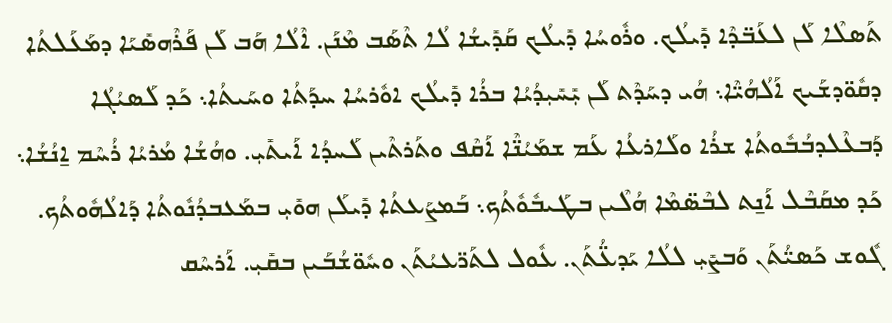ܬܰܣܠܶܐ ܠܰܢ ܠܥܰܒ̈ܕܶܐ ܕܺܝܠܳܟ. ܘܪܽܘܚܳܐ ܕܺܝܠܳܟ ܩܰܕܺܝܫܳܐ ܠܳܐ ܬܶܣܰܒ ܡܶܢܰܢ. ܐܶܠܳܐ ܗܰܒ ܠܰܢ ܦܰܪܶܗܣܺܝܰܐ ܕܡܰܥܰܠܬܳܐ ܕܩܽܘ̈ܕܫܰܝܟ ܐܰܠܳܗܳܝ̈ܶܐ܆ ܗܳܝ ܕܚܰܕܶܬ ܠܰܢ ܝܼܺܚܺܝܼܕܳܝܳܐ ܒܪܳܐ ܕܺܝܠܳܟ ܐܘܽܪܚܳܐ ܚܕܰܬܳܐ ܘܚܰܝܬܳܐ܆ ܟܰܕ ܠܰܣܝܳܓܳܐ ܕܰܒܥܶܠܕܒܳܒܽܘܬܳܐ ܫܪܳܐ ܘܠܰܐܪܥܳܐ ܥܰܡ ܫܡܰܝܳܢ̈ܶܐ ܐܰܩܶܦ ܘܬܰܪܬܶܝܢ ܠܰܚܕܳܐ ܐܰܝܬܺܝܼ. ܘܗܳܫܳܐ ܡܳܪܝܳܐ ܪܳܚܶܡ ܐ̱ܢܳܫܳܐ܆ ܟܰܕ ܡܩܰܒܶܠ ܐܰܢ̱ܬ ܠܒܶܣ̈ܡܶܐ ܗܳܠܶܝܢ ܒܛܰܝܒܽܘܽܬܳܟ܆ ܒܰܡܨܰܥܬܳܐ ܕܺܝܠܰܢ ܗܘܺܝܼ ܒܡܰܥܒܕܳܢܽܘܬܳܐ ܕܰܐܠܳܗܽܘܬܳܟ. ܓܽܘܫ ܟܰܣܝ̈ܳܬܰܢ ܘܰܒܨܺܝܼ ܠܠܳܐ ܝܰܕܥ̈ܳܬܰܢ. ܥܽܘܠ ܠܬܰܪ̈ܥܝܳܬܰܢ ܘܚܽܘ̈ܫܳܒܰܝܢ ܒܩܺܝܼ. ܐܰܪܚܶܩ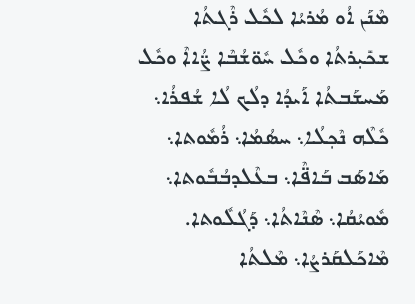ܡܶܢܰܢ ܐܳܘ ܡܳܪܝܳܐ ܠܟܽܠ ܪܶܓܬܳܐ ܫܟܺܝܼܪܬܳܐ ܘܟܽܠ ܚܽܘ̈ܫܳܒܶܐ ܨ̈ܳܐܐܶ ܘܟܽܠ ܡܰܚܫܰܒܬܳܐ ܐܰܝܕܳܐ ܕܠܳܟ ܠܳܐ ܫܳܦܪܳܐ܆ ܟܽܠܶܗ ܢܶܟܼܠܳܐ܆ ܚܣܳܡܳܐ܆ ܪܳܡܽܘܬܐ܆ ܡܰܐܣܰܒ ܒܰܐܦ̈ܶܐ܆ ܒܥܶܠܕܒܳܒܽܘܬܐ܆ ܡܽܘܝܳܩܳܐ܆ ܣܶܢܶܐܬܳܐ܆ ܕܰܓܳܠܽܘܬܐ. ܡܶܐܟܰܠܩܰܪܨܳܐ܆ ܡܶܠܬܳܐ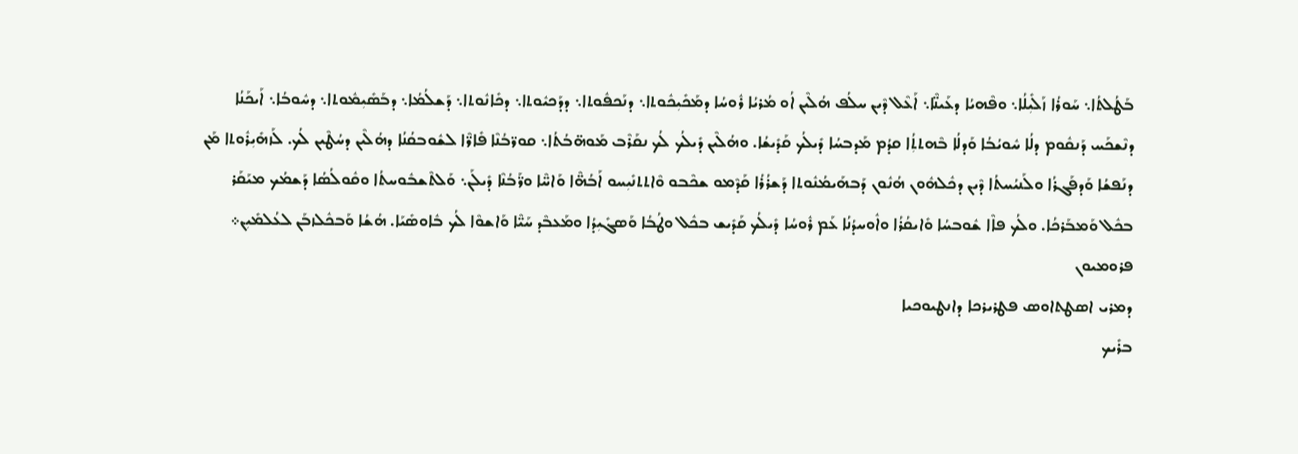ܒܰܛܳܠܬܳܐ܆ ܚܰܘܪܳܐ ܙܰܠܺܝܼܠܳܐ܆ ܘܦܶܗܝܳܐ ܕܥܰܝܢ̈ܶܐ܆ ܐܰܥܶܠ ܕܶܝܢ ܚܠܳܦ ܗܳܠܶܝܢ ܐܳܘ ܡܳܪܝܳܐ ܪܽܘܚܳܐ ܕܡܰܟܺܝܼܟܽܘܬܐ܆ ܕܢܰܟܦܽܘܬܐ܆ ܕܕܰܟܝܽܘܬܐ܆ ܕܟܺܐܢܽܘܬܐ܆ ܕܰܫܠܳܡܳܐ܆ ܕܒܰܣܺܝܼܡܽܘܬܐ܆ ܕܚܽܘܒܳܐ܆ ܐܰܝܟܰܢܳܐ ܕܢܶܫܟܰܚ ܕܰܢܩܽܘܡ ܕܠܳܐ ܚܽܘܝܳܒܳܐ ܘܰܕܠܳܐ ܒܶܗܬܬܼܳܐ ܩܕܳܡ ܡܰܕܒܚܳܐ ܕܺܝܠܳܟ ܩܰܕܺܝܫܳܐ. ܘܗܳܠܶܝܢ ܕܺܝܠܳܟ ܠܳܟ ܢܩܰܪܶܒ ܡܰܘܗ̈ܒܳܬܳܐ܆ ܩܘܪ̈ܒܳܢܶܐ ܦܺܐܪ̈ܶܐ ܠܫܽܘܒܩܳܢܳܐ ܕܗܳܠܶܝܢ ܕܚܳܛܶܝܢ ܠܳܟ. ܠܰܙܗܺܝܼܪܽܘܬܐ ܡܰܢ ܕܢܰܦܫܳܐ ܘܰܕܦܰܓܪܳܐ ܘܠܰܢܝܳܚܬܳܐ ܕܶܝܢ ܕܟܽܠܗܽܘܢ ܗܳܢܽܘܢ ܕܰܒܗܰܝܡܳܢܽܘܬܐ ܕܰܫܪܳܪܳܐ ܩܰܕܶܡܘ ܫܟܶܒܘ ܘܶܐܬܬܢܺܝܼܚܘ ܐܰܒܳܗ̈ܶܐ ܘܰܐܚ̈ܶܐ ܘܪ̈ܰܒܳܢܶܐ ܕܺܝܠܰܢ܆ ܘܰܠܬܶܫܒܽܘܚܬܳܐ ܘܩܽܘܠܳܣܳܐ ܕܰܫܡܳܟ ܡܝܰܩܰܪ ܒܟܽܠ ܘܰܡܒܰܪܟܳܐ. ܘܠܳܟ ܦܐܶܐ ܫܽܘܒܚܳܐ ܘܺܐܝܩܳܪܳܐ ܘܐܽܘܚܕܳܢܳܐ ܥܰܡ ܪܽܘܚܳܐ ܕܺܝܠܳܟ ܩܰܕܺܝܫ ܒܟܽܠ ܘܛܳܒܳܐ ܘܰܣܓܺܝܼܕܳܐ ܘܡܰܥܒܶܕ ܚܰܝ̈ܶܐ ܘܰܐܫܘܶܐ ܠܳܟ ܒܽܐܘܣܺܝܰܐ. ܗܳܫܳܐ ܘܰܒܟܽܠܙܒܰܢ ܠܥܳܠܡܺܝܼܢ܀
ܦܪܘܡܝܘܢ
ܕܡܪܝ ܐܣܛܬܐܘܣ ܦܛܪܝܪܟܐ ܕܐܢܛܝܘܟܝܐ
ܒܪܺܝܟ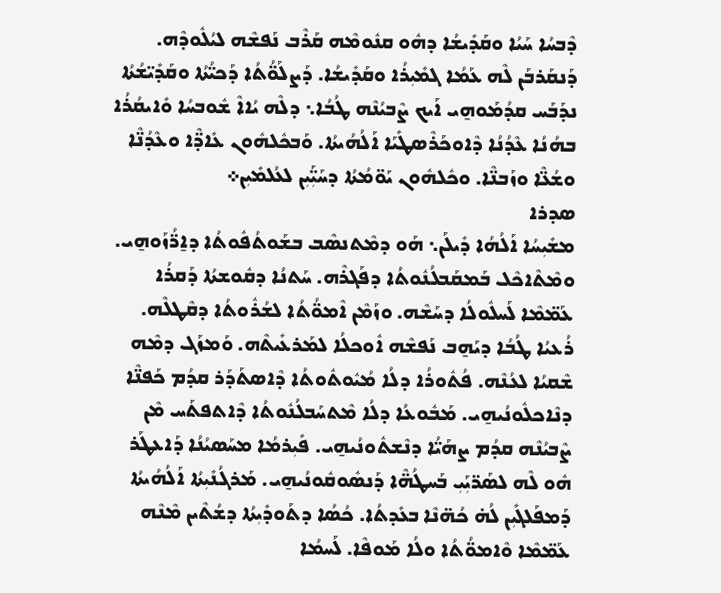ܕܶܒܚܳܐ ܚܰܝܳܐ ܘܩܰܕܺܝܫܳܐ ܕܗܽܘ ܩܢܽܘܡܶܗ ܩܰܪܶܒ ܢܰܦܫܶܗ ܠܝܳܠܽܘܕܶܗ. ܕܰܢܩܰܪܒܰܢ ܠܶܗ ܥܰܡܳܐ ܓܡܺܝܼܪܳܐ ܘܩܰܕܺܝܫܳܐ. ܕܰܨܠܰܘ̈ܳܬܳܐ ܕܰܟܝ̈ܳܬܳܐ ܘܩܰܕܺܝ̈ܫܳܬܳܐ ܢܕܰܒܰܚ ܩܕܳܡܰܘܗ̱ܝ ܐܰܝܟ ܨܶܒܝܳܢܶܗ ܛܳܒܳܐ܆ ܕܠܶܗ ܝܳܐܐܶ ܫܽܘܒܚܳܐ ܘܺܐܝܩܳܪܳܐ ܒܗܳܢܳܐ ܥܶܕܳܢܳܐ ܕܶܐܘܟܰܪܶܣܛܺܝܰܐ ܐܰܠܳܗܳܝܬܳܐ. ܘܰܒܟܽܠܗܽܘܢ ܥܺܐܕ̈ܶܐ ܘܥܶܕܳܢ̈ܶܐ ܘܫܳܥ̈ܶܐ ܘܙܰܒܢ̈ܶܐ. ܘܟܽܠܗܽܘܢ ܝܰܘ̈ܡܳܬܳܐ ܕܚܰܝܼ̈ܰܝܼܢ ܠܥܳܠܡܺܝܼܢ܀
ܣܕܪܐ
ܡܫܺܝܼܚܳܐ ܐܰܠܳܗܳܐ ܕܺܝܠܰܢ܆ ܗܰܘ ܕܡܶܬܢܣܶܒ ܒܫܰܘܬܳܦܽܘܬܳܐ ܕܐ̱ܪ̈ܳܙܰܘܗ̱ܝ. ܘܡܶܬܶܐܟܶܠ ܒܰܡܩܰܒܠܳܢܽܘܬܳܐ ܕܦܰܓܪܶܗ. ܚܰܬܢܳܐ ܕܩܽܘܫܬܳܐ ܕܰܩܪܳܐ ܥܰܡ̈ܡܶܐ ܠܰܚܠܽܘܠܳܐ ܕܚܰܫܶܗ. ܘܙܰܡܶܢ ܐܶܡܘ̈ܳܬܳܐ ܠܫܳܪܽܘܬܳܐ ܕܩܶܛܠܶܗ. ܪܳܥܝܳܐ ܛܳܒܳܐ ܕܝܰܗ̱ܒ ܢܰܦܫܶܗ ܐܽܘܟܠܳܐ ܠܡܰܪܥܺܝܬܶܗ. ܘܰܡܙܰܓ ܕܡܶܗ ܫܶܩܝܳܐ ܠܥܳܢܶܗ. ܦܳܬܽܘܪܳܐ ܕܠܳܐ ܡܳܝܽܘܬܽܘܬܳܐ ܕܶܐܣܬܰܕܰܪ ܩܕܳܡ ܟܰܦܢ̈ܶܐ ܕܢܶܐܟܠܽܘܢܳܝܗ̱ܝ. ܡܰܒܽܘܥܳܐ ܕܠܳܐ ܡܶܬܚܰܒܠܳܢܽܘܬܳܐ ܕܶܐܬܦܬܰܚ ܡܶܢ ܨܶܒܝܳܢܶܗ ܩܕܳܡ ܨܗܰܝ̈ܳܐ ܕܢܶܫܬܽܘܢܳܝܗ̱ܝ. ܦܺܝܼܪܡܳܐ ܡܚܰܣܝܳܢܳܐ ܕܰܐܥܛܰܪ ܗܽܘ ܠܶܗ ܠܣܰܪ̈ܝܼܰܝܼ ܒܰܚܛܳܗ̈ܶܐ ܕܰܢܣܽܘܩܽܘܢܳܝܗ̱ܝ. ܡܰܪܓܳܢܺܝܼܬܳܐ ܐܰܠܳܗܳܝܬܳܐ ܕܰܡܦܰܠܓܺܝܼܢ ܠܳܗ̇ ܟܳܗ̈ܢܶܐ ܒܥܺܕܬܳܐ. ܟܳܣܳܐ ܕܬܰܘܕܺܝܼܬܳܐ ܕܫܳܬܶܝܢ ܡܶܢܶܗ ܥܰܡ̈ܡܶܐ ܘܶܐܡܘ̈ܳܬܳܐ ܘܠܳܐ ܡܰܘܦܶܐ. ܠܰܚܡܳܐ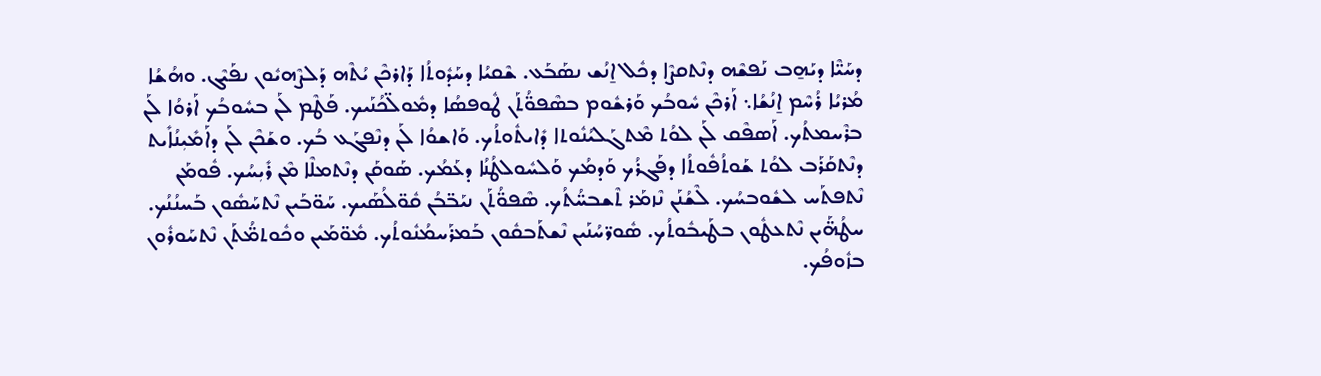ܕܚܰܝ̈ܶܐ ܕܝܰܗ̱ܒ ܢܰܦܫܶܗ ܕܢܶܬܩܨܶܐ ܕܟܽܠ ܐ̱ܢܳܫ ܢܣܰܒܰܥ. ܫܶܩܝܳܐ ܕܚܰܕܽܘܬܳܐ ܕܰܐܪܟܶܢ ܝܳܬܶܗ ܕܰܠܨܶܗܝܽܘܢ ܢܦܰܝܶܓ. ܘܗܳܫܳܐ ܡܳܪܝܳܐ ܪܳܚܶܡ ܐ̱ܢܳܫܳܐ܆ ܐܰܪܟܶܢ ܚܽܘܒܳܟ ܘܰܪܫܽܘܡ ܒܣܶܦܘ̈ܳܬܰܢ ܛܽܘܦܣܳܐ ܕܡܽܘܠ̈ܟܳܢܰܝܟ. ܦܰܛܶܡ ܠܰܢ ܒܚܽܘܒܳܟ ܐܰܪܘܳܐ ܠܰܢ ܒܪܶܚܡܬܳܟ. ܐܰܣܦܶܩ ܠܰܢ ܠܘܳܬ ܡܶܬܓܰܠܝܳܢܽܘܬܐ ܕܺܐܝܬܽܘܬܳܟ. ܘܰܐܫܘܳܐ ܠܰܢ ܕܢܶܦܓܰܥ ܒܳܟ. ܘܫܰܟܶܢ ܠܰܢ ܕܐܰܡܺܝܼܢܳܐܺܝܬ ܕܢܶܬܩܰܪܰܒ ܠܘܳܬ ܫܰܘܬܳܦܽܘܬܳܐ ܕܦܰܓܪܳܟ ܘܰܕܡܳܟ ܘܰܠܚܽܘܠܛܳܢܳܐ ܕܥܰܡܳܟ. ܣܰܘܩܰܢ ܕܢܶܬܡܠܶܐ ܡܶܢ ܪܺܝܼܚܳܟ. ܦܽܘܡܰܢ ܢܶܬܦܬܰܚ ܠܫܽܘܒܚܳܟ. ܠܶܫܳܢܰܢ ܢܶܙܡܰܪ ܬܶܫܒܚ̈ܳܬܳܟ. ܣܶܦܘ̈ܳܬܰܢ ܢܝܰܒ̈ܒܳܢ ܩܽܘ̈ܠܳܣܰܝܟ. ܚܰܘ̈ܒܰܝܢ ܢܶܬܚܰܣܽܘܢ ܒܰܚܢܳܢܳܟ. ܚܛܳܗ̈ܰܝܢ ܢܶܬܥܛܽܘܢ ܒܛܰܝܒܽܘܬܳܟ. ܣܽܘܪ̈ܚܳܢܰܝܢ ܢܶܫܬܰܒܩܽܘܢ ܒܰܡܪܰܚܡܳܢܽܘܬܳܟ. ܡܽܘ̈ܡܰܝܢ ܘܟܽܘܬܡ̈ܳܬܰܢ ܢܶܬܚܰܘܪܽܘܢ ܒܙܽܘܦܳܟ.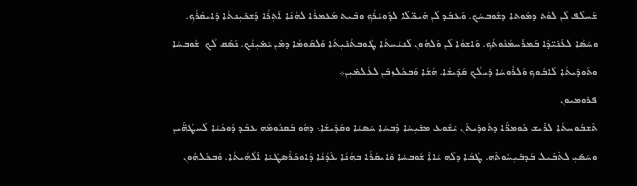ܫܰܚܠܶܦ ܠܰܢ ܠܘܳܬ ܕܡܽܘܬܐ ܕܫܽܘܒܚܳܟ. ܘܰܥܒܶܕ ܠܰܢ ܗܰܝܟ̈ܠܶܐ ܠܕܽܘܝܳܪܳܟ ܘܒܶܝܬ ܡܰܥܡܪܳܐ ܠܗܳܢܳܐ ܐܰܬܼܪܳܐ ܕܰܫܟܺܝܼܢܬܳܐ ܕܺܐܝܩܳܪܳܟ. ܘܚܰܣܳܐ ܠܥܰܢܺܝ̈ܕܶܐ ܒܰܡܪܰܚܡܳܢܽܘܬܳܟ. ܘܰܐܫܘܳܐ ܠܰܢ ܘܰܠܗܽܘܢ ܠܰܢܝܳܚܬܳܐ ܛܽܘܒܬܳܢܺܝܼܬܳܐ ܘܰܠܩܰܘܡܳܐ ܕܡܶܢ ܝܰܡܺܝܼܢܳܟ. ܢܰܣܶܩ ܠܳܟ  ܫܽܘܒܚܳܐ ܘܬܰܘܕܺܝܬܳܐ ܠܰܐܒܽܘܟ ܘܰܠܪܽܘܚܳܐ ܕܺܝܠܳܟ ܩܰܕܺܝܫܳܐ. ܗܳܫܳܐ ܘܰܒܟܽܠܙܒܰܢ ܠܥܳܠܡܺܝܼܢ܀
ܦܪܘܡܝܘܢ
ܬܶܫܒܽܘܚܬܳܐ ܠܪܺܝܫ ܟܽܘܡܪ̈ܶܐ ܕܬܰܘܕܺܝܬܰܢ ܝܶܫܽܘܥ ܡܫܺܝܼܚܳܐ ܕܶܒܚܳܐ ܚܰܣܝܳܐ ܘܩܰܕܺܝܫܳܐ܆ ܕܗܽܘ ܒܰܩܢܽܘܡܶܗ ܥܒܰܕ ܕܽܘܟܳܝܳܐ ܠܰܚܛܳܗ̈ܰܝܢ ܘܚܰܣܺܝܼ ܠܬܺܒܶܝܠ ܒܰܕܒܺܝܼܚܽܘܬܶܗ. ܛܳܒܳܐ ܕܠܶܗ ܝܳܐܐܶ ܫܽܘܒܚܳܐ ܘܺܐܝܩܳܪܳܐ ܒܗܳܢܳܐ ܥܶܕܳܢܳܐ ܕܶܐܘܟܰܪܶܣܛܺܝܰܐ ܐܰܠܳܗܳܝܬܳܐ. ܘܰܒܟܽܠܗܽܘܢ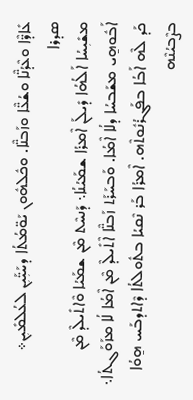ܥܺܐܕ̈ܶܐ ܘܥܶܕܳܢ̈ܶܐ ܘܫܳܥ̈ܶܐ ܘܙܰܒܢ̈ܶܐ. ܘܟܽܠܗܽܘܢ ܝܰܘ̈ܡܳܬܳܐ ܕܚܰܝܼ̈ܰܝܼܢ ܠܥܳܠܡܺܝܼܢ܀
ܣܕܪܐ
ܡܫܺܝܼܚܳܐ ܐܰܠܳܗܳܐ ܕܺܝܠܰܢ ܐܶܡܪܳܐ ܫܡܰܝܳܢܳܐ܆ ܕܰܢܚܶܬ ܡܶܢ ܫܡܰܝܳܐ ܘܶܐܬܺܝܠܶܕ ܡܶܢ ܐܰܒܽܘܗ̱ܝ ܡܫܰܒܚܳܐ ܕܠܳܐ ܐܶܡܳܐ. ܘܰܒܚܰܪܰܬ ܙܰܒܢ̈ܶܐ ܐܶܬܺܝܠܶܕ ܡܶܢ ܐܶܡܳܐ ܠܳܐ ܡܙܰܘܰܓܬܳܐ܆ ܟܰܕ ܠܶܗ ܐܰܒܳܐ ܒܦܰܓܪܳܢܽܘܬܶܗ. ܐܶܡܪܳܐ ܒܰܪ ܢܶܩܝܳܐ ܒܬܽܘܠܬܳܐ ܕܶܐܬܕܒܰܚ ܗ̱ܘܳܐ ܒܨܶܒܝܳܢܶܗ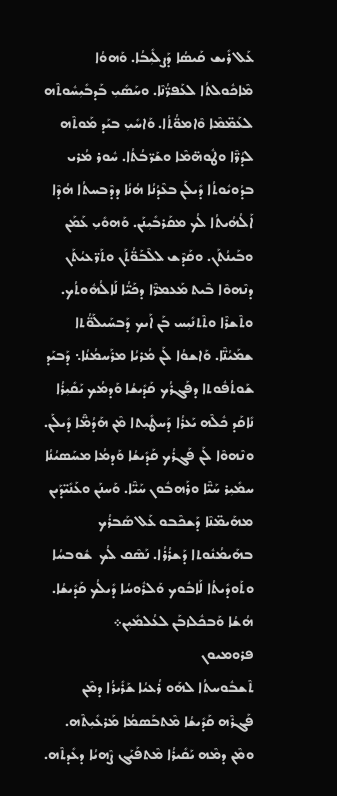ܥܰܠ ܪܺܝܫ ܩܰܝܣܳܐ ܕܰܨܠܺܝܼܒܳܐ. ܘܰܗܘܳܐ ܡܶܐܟܽܘܠܬܳܐ ܠܥܰܦܪ̈ܳܢܶܐ. ܘܚܰܣܺܝܼ ܒܰܕܒܺܝܼܚܽܘܬܶܗ ܠܥܰܡ̈ܡܶܐ ܘܶܐܡܘ̈ܳܬܳܐ. ܘܰܐܚܺܝܼ ܒܝܰܕ ܡܰܘܬܶܗ ܠܕܳܪ̈ܶܐ ܘܛܽܘܗ̈ܡܶܐ ܘܫܰܪ̈ܒܳܬܳܐ. ܚܽܘܪ ܡܳܪܝ ܒܕܳܘܝܽܘܬܳܐ ܕܺܝܠܰܢ ܒܥܶܕܳܢܳܐ ܗܳܢܳܐ ܕܕܶܒܚܬܳܐ ܗܳܕܶܐ ܐܰܠܳܗܳܝܬܳܐ ܠܳܟ ܡܩܰܪܒܺܝܼܢܰܢ. ܘܰܗܘܺܝܼ ܥܰܡܰܢ ܘܒܰܝܢܳܬܰܢ. ܘܩܰܕܶܫ ܠܠܶܒܰܘ̈ܳܬܰܢ ܘܬܰܪ̈ܥܝܳܬܰܢ ܕܢܶܗܘܶܐ ܒܶܝܬ ܡܰܥܡܪ̈ܶܐ ܕܟܰܝ̈ܳܐ ܠܰܐܠܳܗܽܘܬܳܟ. ܘܬܶܫܪܶܐ ܘܬܶܬܢܺܝܼܚ ܒܰܢ ܐܰܝܟ ܕܰܒܚܰܝܠܰܘ̈ܳܬܐ ܫܡܰܝܳܢ̈ܶܐ. ܘܰܐܫܘܳܐ ܠܰܢ ܡܳܪܝܳܐ ܡܪܰܚܡܳܢܳܐ܆ ܕܰܒܝܰܕ ܫܰܘܬܳܦܽܘܬܐ ܕܦܰܓܪܳܟ ܩܰܕܺܝܫܳܐ ܘܰܕܡܳܟ ܝܰܩܺܝܼܪܳܐ ܢܺܐܩܰܕ ܟܽܠܶܗ ܝܰܥܪܳܐ ܕܰܚܛܺܝܼܬܐ ܡܶܢ ܗܰܕܳܡ̈ܶܐ ܕܺܝܠܰܢ. ܘܢܶܗܘܶܐ ܠܰܢ ܦܰܓܪܳܟ ܩܰܕܺܝܫܳܐ ܘܰܕܡܳܐ ܡܚܰܣܝܳܢܳܐ ܚܡܺܝܼܪ ܚܰܝ̈ܶܐ ܘܪܰܗܒܽܘܢ ܚܰܝ̈ܶܐ. ܘܰܚܢܰܢ ܘܥܰܢܺܝ̈ܕܰܝܢ ܡܗܰܝܡ̈ܢܶܐ ܕܰܫܟܶܒܘ ܥܰܠ ܣܰܒܪܳܟ ܒܗܰܝܡܳܢܽܘܬܐ ܕܰܫܪܳܪܳܐ. ܢܰܣܶܩ ܠܳܟ  ܫܽܘܒܚܳܐ ܘܬܰܘܕܺܝܬܳܐ ܠܰܐܒܽܘܟ ܘܰܠܪܽܘܚܳܐ ܕܺܝܠܳܟ ܩܰܕܺܝܫܳܐ. ܗܳܫܳܐ ܘܰܒܟܽܠܙܒܰܢ ܠܥܳܠܡܺܝܼܢ܀
ܦܪܘܡܝܘܢ
ܬܶܫܒܽܘܚܬܳܐ ܠܗܰܘ ܪܳܥܝܳܐ ܫܰܪܺܝܪܳܐ ܕܡܶܢ ܦܰܓܪܶܗ ܩܰܕܺܝܫܳܐ ܡܶܬܒܰܣܡܳܐ ܡܰܪܥܺܝܼܬܶܗ. ܘܡܶܢ ܕܡܶܗ ܝܰܩܺܝܪܳܐ ܡܶܬܦܰܝܰܓ ܨܶܗܝܳܐ ܕܥܺܕܬܶܗ.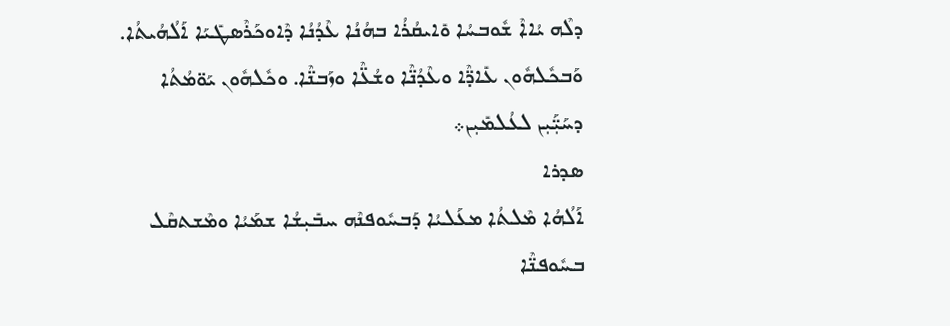ܕܠܶܗ ܝܳܐܐܶ ܫܽܘܒܚܳܐ ܘܺܐܝܩܳܪܳܐ ܒܗܳܢܳܐ ܥܶܕܳܢܳܐ ܕܶܐܘܟܰܪܶܣܛܺܝܰܐ ܐܰܠܳܗܳܝܬܳܐ. ܘܰܒܟܽܠܗܽܘܢ ܥܺܐܕ̈ܶܐ ܘܥܶܕܳܢ̈ܶܐ ܘܫܳܥ̈ܶܐ ܘܙܰܒܢ̈ܶܐ. ܘܟܽܠܗܽܘܢ ܝܰܘ̈ܡܳܬܳܐ ܕܚܰܝܼ̈ܰܝܼܢ ܠܥܳܠܡܺܝܼܢ܀
ܣܕܪܐ
ܐܰܠܳܗܳܐ ܡܶܠܬܳܐ ܡܥܰܠܝܳܐ ܕܰܒܚܽܘܦܢܶܗ ܚܒܺܝܼܫܳܐ ܫܡܰܝܳܐ ܘܡܶܫܬܩܶܠ ܒܚܽܘܦܢ̈ܶܐ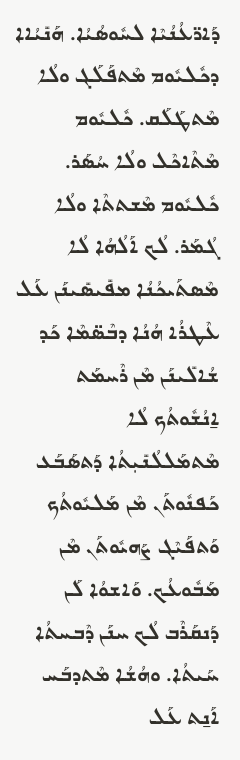ܕܰܐܪ̈ܥܳܢܳܝܶܐ ܠܚܽܘܣܳܝܳܐ. ܗܰܢܺܝܳܐܐ ܕܟܽܠܝܽܘܡ ܡܶܬܦܰܠܰܓ ܘܠܳܐ ܡܶܬܛܰܠܰܩ. ܟܽܠܝܽܘܡ ܡܶܬܶܐܟܶܠ ܘܠܳܐ ܚܳܣܰܪ. ܟܽܠܝܽܘܡ ܡܶܫܬܬܶܐ ܘܠܳܐ ܓܳܡܰܪ. ܠܳܟ ܐܰܠܳܗܳܐ ܠܳܐ ܡܶܣܬܰܝܟܳܢܳܐ ܡܦܺܝܣܺܝܢܰܢ ܥܰܠ ܥܶܛܪܳܐ ܗܳܢܳܐ ܕܒܶܣ̈ܡܶܐ ܟܰܕ ܫܳܐܠܺܝܢܰܢ ܡܶܢ ܪܶܚܡܰܬ ܐ̱ܢܳܫܽܘܬܳܟ ܠܳܐ ܡܶܬܡܰܠܠܳܢܺܝܼܬܳܐ ܕܰܬܣܰܒܰܥ ܟܰܦܢܽܘܬܰܢ ܡܶܢ ܡܰܠܝܽܘܬܳܟ ܘܰܬܦܰܝܶܓ ܨܰܗܝܽܘܬܰܢ ܡܶܢ ܡܰܒܽܘܥܳܟ. ܘܰܐܫܘܳܐ ܠܰܢ ܕܰܢܩܰܪܶܒ ܠܳܟ ܚܢܰܢ ܕܶܒܚܬܳܐ ܚܰܝܬܳܐ. ܘܗܳܫܳܐ ܡܶܬܕܒܰܚ ܐܰܢ̱ܬ ܥܰܠ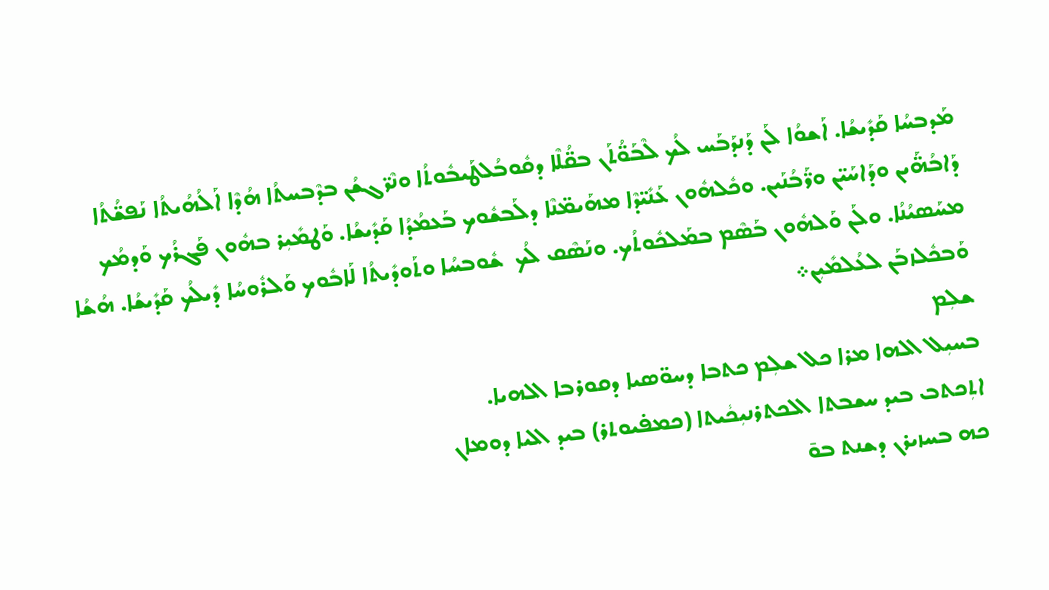ܡܰܕܒܚܳܐ ܩܰܕܺܝܫܳܐ. ܐܰܫܘܳܐ ܠܰܢ ܕܰܢܕܰܒܰܚ ܠܳܟ ܠܶܒܰܘ̈ܳܬܰܢ ܒܩ̈ܳܠܶܐ ܕܩܽܘܒܳܠܛܰܝܒܽܘܬܳܐ ܘܢܶܪ̈ܓܫܳܢ ܒܕܶܒܚܬܳܐ ܗܳܕܶܐ ܐܰܠܳܗܳܝܬܳܐ ܢܰܦܫ̈ܳܬܳܐ ܕܰܐܒܳܗ̈ܰܝܢ ܘܕܰܐܚܰܝ̈ܢ ܘܪ̈ܰܒܳܢܰܝܢ. ܘܟܽܠܗܽܘܢ ܥܰܢܺܝ̈ܕܶܐ ܡܗܰܝܡ̈ܢܶܐ ܕܠܰܒܫܽܘܟ ܒܰܥܡܳܕܳܐ ܩܰܕܺܝܫܳܐ. ܘܰܛܡܺܝܼܪ ܒܗܽܘܢ ܦܰܓܪܳܟ ܘܰܕܡܳܟ ܡܚܰܣܝܳܢܳܐ. ܘܠܰܢ ܘܰܠܗܽܘܢ ܒܰܣܶܡ ܒܡܰܠܟܽܘܬܳܟ. ܘܢܰܣܶܩ ܠܳܟ  ܫܽܘܒܚܳܐ ܘܬܰܘܕܺܝܬܳܐ ܠܰܐܒܽܘܟ ܘܰܠܪܽܘܚܳܐ ܕܺܝܠܳܟ ܩܰܕܺܝܫܳܐ. ܗܳܫܳܐ ܘܰܒܟܽܠܙܒܰܢ ܠܥܳܠܡܺܝܼܢ܀
ܫܠܼܡ
ܒܚܝܼܠ ܐܠܗܐ ܡܪܐ ܟܠ ܫܠܼܡ ܟܬܒܐ ܕܚܘ̈ܣܝܐ ܕܩܘܪܒܐ ܐܠܗܝܐ.
ܐܬܼܟܬܒ ܒܝܕ ܚܫܒܬܐ ܐܠܟܬܪܢܝܼܟܵܝܬܐ (ܟܡܦ̇ܝܘܬܪ) ܒܝܕ ܐܠܝܐ ܕܘܡܐܢ
ܟܗ ܒܚܙܝܪܢ ܕܫܢܬ ܒܘ̄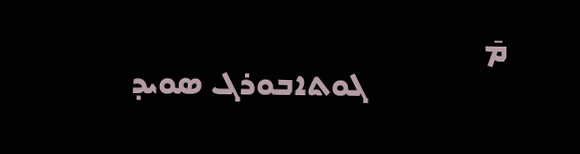ܡ̄
                   ܓܘܬܐܒܘܪܓ ܣܘܝܕ